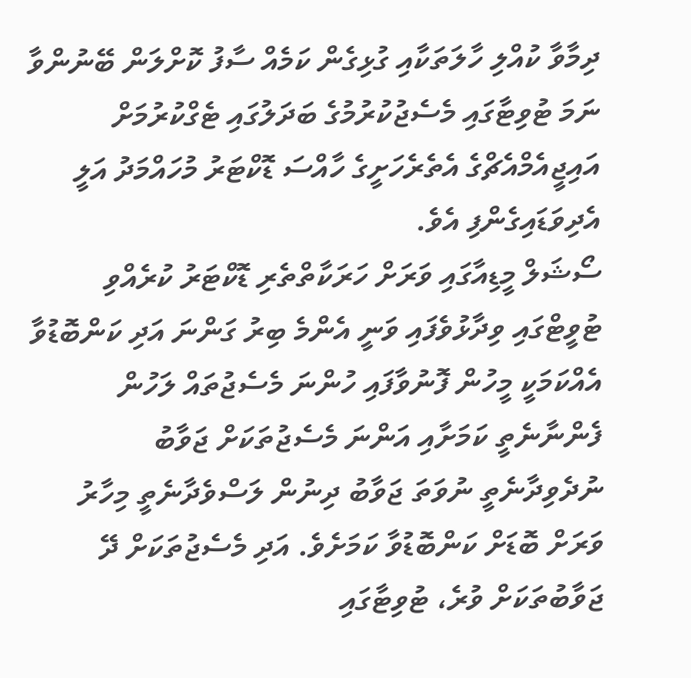ދިމާވާ ކުއްލި ހާލަތަކާއި ގުޅިގެން ކަމެއް ސާފު ކޮށްލަން ބޭނުންވާ ނަމަ ޓުވިޓާގައި މެސެޖުކުރުމުގެ ބަދަލުގައި ޓެގްކުރުމަށް އައިޖީއެމްއެޗްގެ އެތެރެހަށީގެ ހާއްސަ ޑޮކްޓަރު މުހައްމަދު އަލީ އެދިވަޑައިގެންފި އެވެ.
ސޯޝަލް މީޑިއާގައި ވަރަށް ހަރަކާތްތެރި ޑޮކްޓަރު ކުރެއްވި ޓުވީޓްގައި ވިދާޅުވެފައި ވަނީ އެންމެ ބިރު ގަންނަ އަދި ކަންބޮޑުވާ އެއްކަމަކީ މީހުން ފޮނުވާފައި ހުންނަ މެސެޖުތައް ލަހުން ފެންނާނެތީ ކަމަށާއި އަންނަ މެސެޖުތަކަށް ޖަވާބު ނުދެވިދާނެތީ ނުވަތަ ޖަވާބު ދިނުން ލަސްވެދާނެތީ މިހާރު ވަރަށް ބޮޑަށް ކަންބޮޑުވާ ކަމަށެވެ. އަދި މެސެޖުތަކަށް ދޭ ޖަވާބުތަކަށް ވުރެ، ޓުވިޓާގައި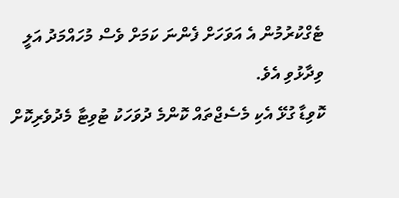ޓެގްކުރުމުން އެ އަވަހަށް ފެންނަ ކަމަށް ވެސް މުހައްމަދު އަލީ ވިދާޅުވި އެވެ.
ކޮވިޑާ ގުޅޭ އެކި މެސެޖްތައް ކޮންމެ ދުވަހަކު ޓުވިޓާ މެދުވެރިކޮށް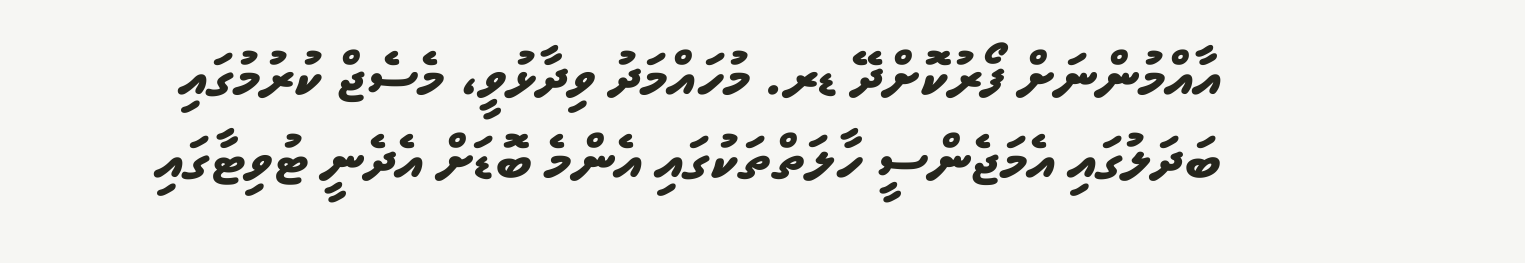އާއްމުންނަށް ފޯރުކޮށްދޭ ޑރ. މުހައްމަދު ވިދާޅުވީ، މެސެޖް ކުރުމުގައި ބަދަލުގައި އެމަޖެންސީ ހާލަތްތަކުގައި އެންމެ ބޮޑަށް އެދެނީ ޓުވިޓާގައި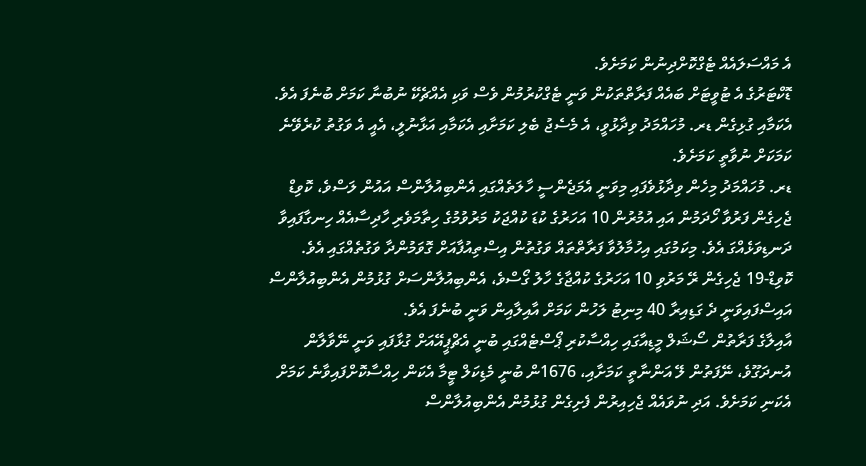އެ މައްސަލައެއް ޓެގްކޮށްދިނުން ކަމަށެވެ.
ޑޮކްޓަރުގެ އެ ޓުވީޓަށް ބައެއް ފަރާތްތަކުން ވަނީ ޓެގްކުރުމުން ވެސް ވަކި އެއްޗެކޭ ނުބުނާ ކަމަށް ބުނެފަ އެވެ. އެކަމާއި ގުޅިގެން ޑރ. މުހައްމަދު ވިދާޅުވީ، އެ މެސެޖު ބެލި ކަމަށާއި އެކަމާއި އަޅާނުލީ، އެއީ އެ ވަގުތު ކުރެވޭނެ ކަމަކަށް ނުވާތީ ކަމަށެވެ.
ޑރ. މުހައްމަދު މިހެން ވިދާޅުވެފައި މިވަނީ އެމަޖެންސީ ހާލަތެއްގައި އެންބިއުލާންސް އައުން ލަސްވެ، ކޮވިޑް ޖެހިގެން ފަރުވާ ހޯދަމުން އައި އުމުރުން 10 އަހަރުގެ ކުޑަ ކުއްޖަކު މަރުވުމުގެ ހިތާމަވެރި ހާދިސާއެއް ހިނގާފައިވާ ދަނޑިވަޅެއްގަ އެވެ. މިކަމުގައި އިހުމާލުވާ ފަރާތްތައް ވަގުތުން އިސްތިއުފާއަށް ގޮވަމުންދާ ވަގުތެއްގައި އެވެ.
ކޮވިޑް-19 ޖެހިގެން ރޭ މަރުވި 10 އަހަރުގެ ކުއްޖާގެ ހާލު ގޯސްވެ، އެންބިއުލާންސަށް ގުޅުމުން އެންބިއުލާންސް އައިސްފައިވަނީ ދެ ގަޑިއިރާ 40 މިނިޓު ލަހުން ކަމަށް އާއިލާއިން ވަނީ ބުނެފަ އެވެ.
އާއިލާގެ ފަރާތުން ސޯޝަލް މީޑިއާގައި ހިއްސާކުރި ޕޯސްޓެއްގައި ބުނީ އެޗްޕީއޭއަށް ގުޅާފައި ވަނީ ނޭވާލާން އުނދަގޫވެ، ނޭފަތުން ލޭ އަންނާތީ ކަމަށާއި، 1676ން ބުނީ މެޑިކަލް ޓީމާ އެކަން ހިއްސާކޮށްފައިވާނެ ކަމަށް އެކަނި ކަމަށެވެ. އަދި ނުވައެއް ޖެހިއިރުން ފެށިގެން ގުޅުމުން އެންބިއުލާންސް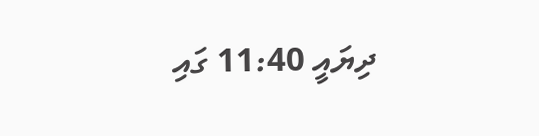ދިޔައީ 11:40 ގައި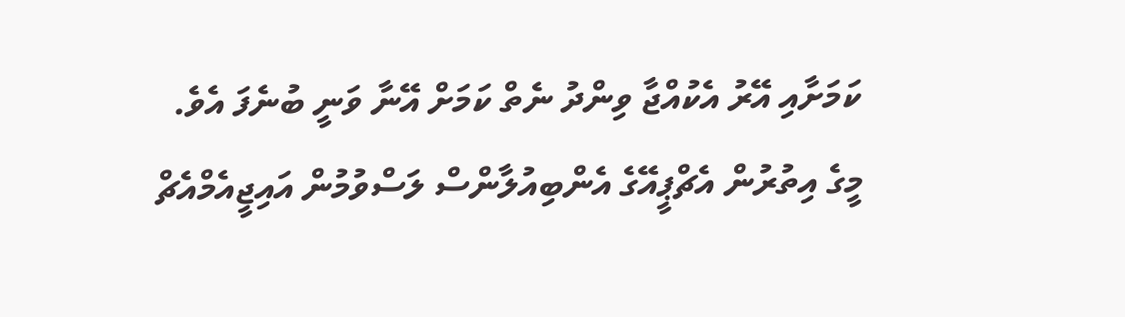ކަމަށާއި އޭރު އެކުއްޖާ ވިންދު ނެތް ކަމަށް އޭނާ ވަނީ ބުނެފަ އެވެ.
މީގެ އިތުރުން އެޗްޕީއޭގެ އެންބިއުލާންސް ލަސްވުމުން އައިޖީއެމްއެޗް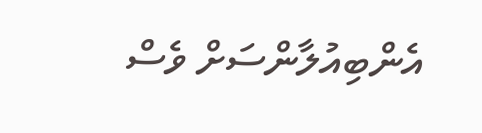އެންބިއުލާންސަށް ވެސް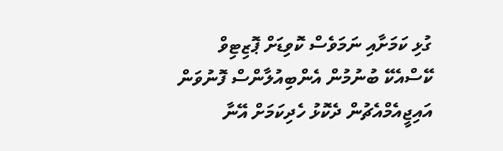ގުޅި ކަމަށާއި ނަމަވެސް ކޮވިޑަށް ޕޮޒިޓިވް ކޭސްއެކޭ ބުނުމުން އެންބިއުލާންސް ފޮނުވަން އައިޖީއެމްއެޗުން ދެކޮޅު ހެދިކަމަށް އޭނާ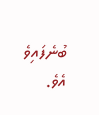ބުނެފައިވެ އެވެ.